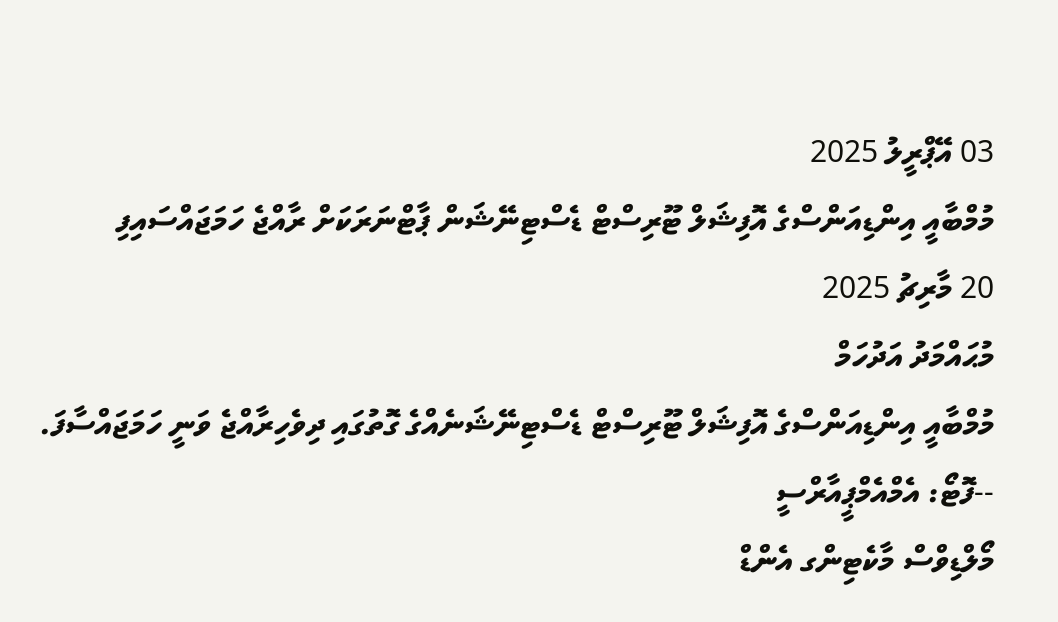03 އޭޕްރީލު 2025
މުމްބާއީ އިންޑިއަންސްގެ އޮފިޝަލް ޓޫރިސްޓް ޑެސްޓިނޭޝަން ޕާޓްނަރަކަށް ރާއްޖެ ހަމަޖައްސައިފި
20 މާރިޗު 2025
މުޙައްމަދު އަދުހަމް
މުމްބާއީ އިންޑިއަންސްގެ އޮފިޝަލް ޓޫރިސްޓް ޑެސްޓިނޭޝަނެއްގެ ގޮތުގައި ދިވެހިރާއްޖެ ވަނީ ހަމަޖައްސާފަ. --ފޮޓޯ: އެމްއެމްޕީއާރްސީ
މޯލްޑިވްސް މާކެޓިންގ އެންޑް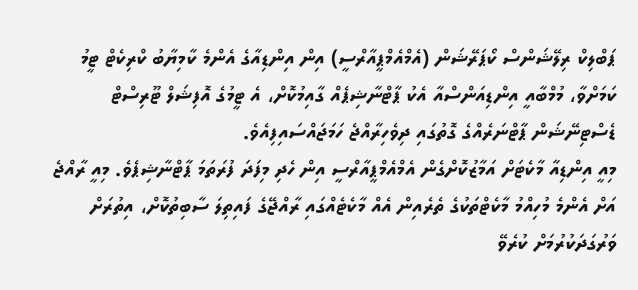ޕަބްލިކް ރިލޭޝަންސް ކޯޕަރޭޝަން (އެމްއެމްޕީއާރްސީ) އިން އިންޑިއާގެ އެންމެ ކާމިޔާބު ކްރިކެޓް ޓީމު ކަމަށްވާ، މުމްބާއީ އިންޑިއަންސްއާ އެކު ޕާޓްނާޝިޕެއް ގާއިމުކޮށް، އެ ޓީމުގެ އޮފިޝަލް ޓޫރިސްޓް ޑެސްޓިނޭޝަން ޕާޓްނަރެއްގެ ގޮތުގައި ދިވެހިރާއްޖެ ހަމަޖައްސައިފިއެވެ.
މިއީ އިންޑިއާ މާކެޓަށް އަމާޒުކޮށްގެން އެމްއެމްޕީއާރްސީ އިން ހެދި މިފަދަ ފުރަތަމަ ޕާޓްނާޝިޕެވެ. މިއީ ރާއްޖެ އަށް އެންމެ މުހިއްމު މާކެޓްތަކުގެ ތެރެއިން އެއް މާކެޓެއްގައި ރާއްޖޭގެ ފައިތިލަ ސާބިތުކޮށް، އިތުރަށް ވަރުގަދަކުރުމަށް ކުރެވޭ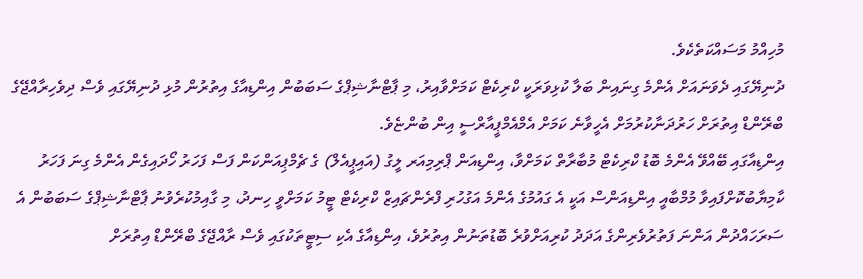މުހިއްމު މަސައްކަތެކެވެ.
ދުނިޔޭގައި ދެވަނައަށް އެންމެ ގިނައިން ބަލާ ކުޅިވަރަކީ ކްރިކެޓް ކަމަށްވާއިރު، މި ޕާޓްނާޝިޕްގެ ސަބަބުން އިންޑިއާގެ އިތުރުން މުޅި ދުނިޔޭގައި ވެސް ދިވެހިރާއްޖޭގެ ބްރޭންޑް އިތުރަށް ހަރުދަނާކުރުމަށް އެހީވާނެ ކަމަށް އެމްއެމްޕީއާރްސީ އިން ބުންޏެވެ.
އިންޑިއާގައި ބޭއްވޭ އެންމެ ބޮޑު ކްރިކެޓް މުބާރާތް ކަމަށްވާ، އިންޑިއަން ޕްރިމިއަރ ލީގު (އައިޕީއެލް) ގެ ޗެމްޕިއަންކަން ފަސް ފަހަރު ހޯދައިގެން އެންމެ ގިނަ ފަހަރު ކާމިޔާބުކޮށްފައިވާ މުމްބާއީ އިންޑިއަންސް އަކީ އެ ގައުމުގެ އެންމެ އަގުހުރި ފްރެންޗައިޒް ކްރިކެޓް ޓީމު ކަމަށްވީ ހިނދު، މި ގާއިމުކުރެވުނު ޕާޓްނާޝިޕްގެ ސަބަބުން އެ ސަރަހައްދުން އަންނަ ފަތުރުވެރިންގެ އަދަދު ކުރިއަށްވުރެ ބޮޑުތަނުން އިތުރުވެ، އިންޑިއާގެ އެކި ސިޓީތަކުގައި ވެސް ރާއްޖޭގެ ބްރޭންޑް އިތުރަށް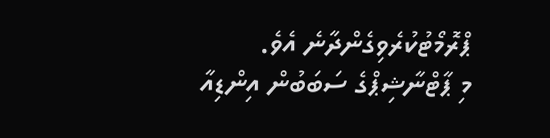ޕްރޮމޯޓުކުރެވިގެންދާނެ އެވެ.
މި ޕާޓްނާޝިޕްގެ ސަބަބުން އިންޑިއާ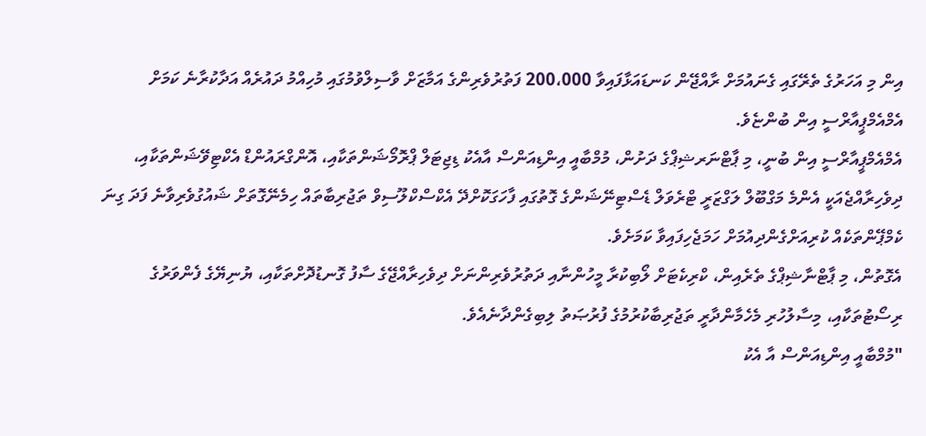އިން މި އަހަރުގެ ތެރޭގައި ގެނައުމަށް ރާއްޖޭން ކަނޑައަޅާފައިވާ 200،000 ފަތުރުވެރިންގެ އަމާޒަށް ވާސިލްވުމުގައި މުހިއްމު ދައުރެއް އަދާކުރާނެ ކަމަށް އެމްއެމްޕީއާރްސީ އިން ބުންޏެވެ.
އެމްއެމްޕީއާރްސީ އިން ބުނީ، މި ޕާޓްނަރޝިޕްގެ ދަށުން، މުމްބާއީ އިންޑިއަންސް އާއެކު ޑިޖިޓަލް ޕްރޮމޯޝަންތަކާއި، އޮންގްރައުންޑް އެކްޓިވޭޝަންތަކާއި، ދިވެހިރާއްޖެއަކީ އެންމެ މަގްބޫލް ލަގްޒަރީ ޓްރެވަލް ޑެސްޓިނޭޝަންގެ ގޮތުގައި ފާހަގަކޮށްދޭ އެކްސްކްލޫސިވް ތަޖުރިބާތައް ހިމެނޭގޮތަށް ޝައުގުވެރިވާނެ ފަދަ ގިނަ ކެމްޕޭންތަކެއް ކުރިއަށްގެންދިއުމަށް ހަމަޖެހިފައިވާ ކަމަށެވެ.
އެގޮތުން، މި ޕާޓްނާޝިޕްގެ ތެރެއިން، ކްރިކެޓަށް ލޯބިކުރާ މީހުންނާއި ދަތުރުވެރިންނަށް ދިވެހިރާއްޖޭގެ ސާފު ގޮނޑުދޮށްތަކާއި، ޔުނިޔޭގެ ފެންވަރުގެ ރިސޯޓުތަކާއި، މިސާލުހުރި މެހެމާންދާރީ ތަޖުރިބާކުރުމުގެ ފުރުޞަތު ލިބިގެންދާނެއެވެ.
"މުމްބާއީ އިންޑިއަންސް އާ އެކު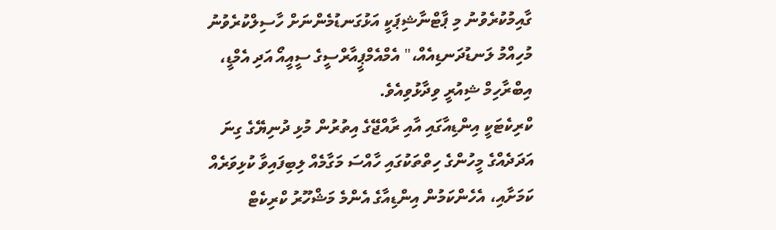ގާއިމުކުރެވުނު މި ޕާޓްނާޝިޕަކީ އަޅުގަނޑުމެންނަށް ހާސިލްކުރެވުނު މުހިއްމު ލަނޑުދަނޑިއެއް،" އެމްއެމްޕީއާރްސީގެ ސީއީއޯ އަދި އެމްޑީ، އިބްރާހިމް ޝިއުރީ ވިދާޅުވިއެވެ.
ކްރިކެޓަކީ އިންޑިއާގައި އާއި ރާއްޖޭގެ އިތުރުން މުޅި ދުނިޔޭގެ ގިނަ އަދަދެއްގެ މީހުންގެ ހިތްތަކުގައި ހާއްސަ މަގާމެއް ލިބިފައިވާ ކުޅިވަރެއް ކަމަށާއި، އެހެންކަމުން އިންޑިއާގެ އެންމެ މަޝްހޫރު ކްރިކެޓް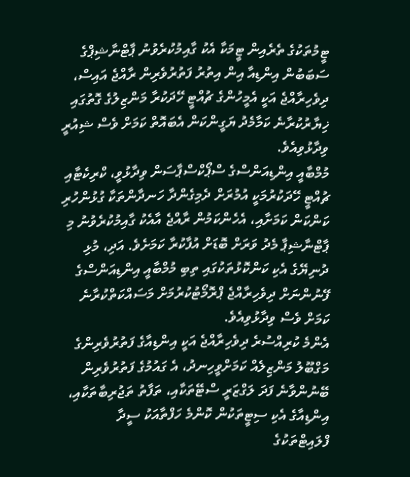ޓީމުތަކުގެ ތެރެއިން ޓީމަކާ އެކު ގާއިމުކުރެވުނު ޕާޓްނާޝިޕްގެ ސަބަބުން އިންޑިއާ އިން އިތުރު ފަތުރުވެރިން ރާއްޖެ އައިސް، ދިވެހިރާއްޖެ އަކީ އެމީހުންގެ ޗުއްޓީ ހޭދަކުރާ މަންޒިލުގެ ގޮތުގައި ޚިޔާރުކުރާނެ ކަމާމެދު ޔަގީންކަން އެބައޮތް ކަމަށް ވެސް ޝިއުރީ ވިދާޅުވިއެވެ.
މުމްބާއީ އިންޑިއަންސްގެ ސްޕޯކްސްޕާސަން ވިދާޅުވީ، ކްރިކެޓާއި ޗުއްޓީ ހޭދަކުރުމަކީ އުމުރަށް ދެމިގެންދާ ހަނދާންތަކާ ގުޅުންހުރި ކަންކަން ކަމަށާއި، އެހެންކަމުން ރާއްޖެ އާއެކު ގާއިމުކުރެވުނު މި ޕާޓްނާޝިޕާ މެދު ވަރަށް ބޮޑަށް އުފާކުރާ ކަމަށެވެ. އަދި، މުޅި ދުނިޔޭގެ އެކި ކަންކޮޅުތަކުގައި ތިބި މުމްބާއީ އިންޑިއަންސްގެ ފޭނުންނަށް ދިވެހިރާއްޖެ ޕްރޮމޯޓުކުރުމަށް މަސައްކަތްކުރާނެ ކަމަށް ވެސް ވިދާޅުވިއެވެ.
އެންމެ ކުރިއްސުރެ ދިވެހިރާއްޖެ އަކީ އިންޑިއާގެ ފަތުރުވެރިންގެ މަގްބޫލު މަންޒިލެއް ކަމަށްވީހިނދު، އެ ގައުމުގެ ފަތުރުވެރިން ބޭނުންވާނެ ފަދަ ލަގްޒަރީ ސްޓޭތަކާއި، ތަފާތު ތަޖުރިބާތަކާއި، އިންޑިއާގެ އެކި ސިޓީތަކުން ކޮންމެ ހަފްތާއަކު ސީދާ ފްލައިޓްތަކުގެ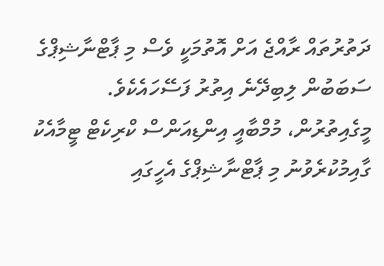ދަތުރުތައް ރާއްޖެ އަށް އޮތުމަކީ ވެސް މި ޕާޓްނާޝިޕްގެ ސަބަބުން ލިބިދޭނެ އިތުރު ފަސޭހައެކެވެ.
މީގެއިތުރުން، މުމްބާއީ އިންޑިއަންސް ކްރިކެޓް ޓީމާއެކު ގާއިމުކުރެވުނު މި ޕާޓްނާޝިޕްގެ އެހީގައި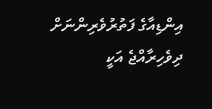އިންޑިއާގެ ފަތުރުވެރިންނަށް ދިވެހިރާއްޖެ އަކީ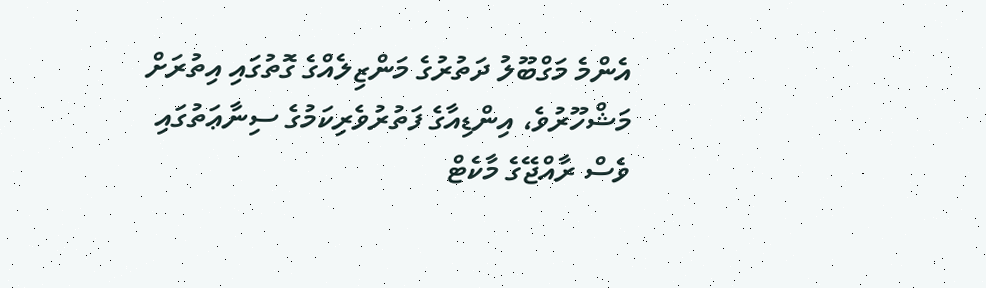އެންމެ މަގްބޫލު ދަތުރުގެ މަންޒިލެއްގެ ގޮތުގައި އިތުރަށް މަޝްހޫރުވެ، އިންޑިއާގެ ފަތުރުވެރިކަމުގެ ސިނާޢަތުގައި ވެސް ރާއްޖޭގެ މާކެޓް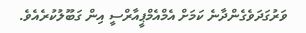ވަރުގަދަވެގެންދާނެ ކަމަށް އެމްއެމްޕީއާރްސީ އިން ގަބޫލުކުރެއެވެ.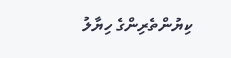ކިޔުންތެރިންގެ ހިޔާލު